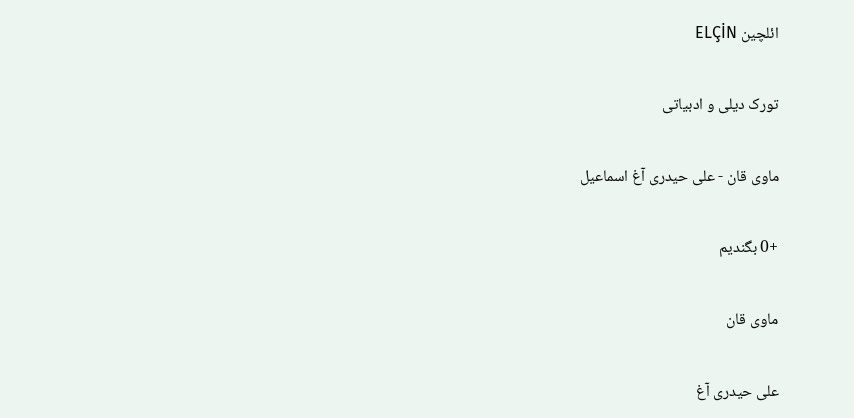ائلچین ELÇİN

تورک دیلی و ادبیاتی

ماوی قان - علی حیدری آغ اسماعیل

+0 بگندیم

ماوی قان

علی حیدری آغ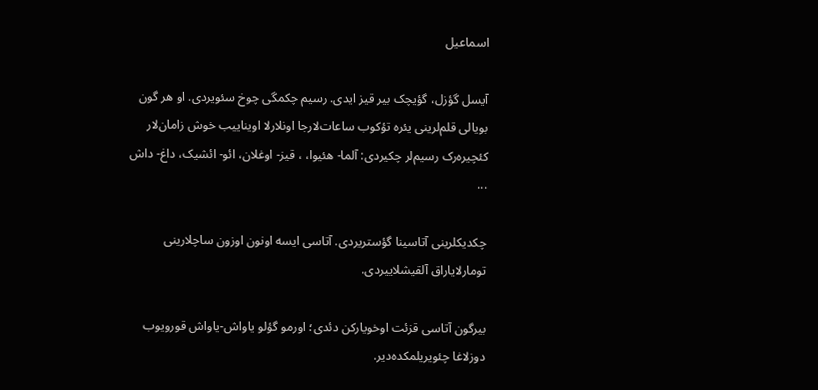اسماعیل

آیسل گؤزل، گؤیچک بیر قیز ایدی. رسیم چکمگی چوخ سئویردی. او هر گون بویالی قلم‌لرینی یئره تؤکوب ساعات‌لارجا اونلارلا اویناییب خوش زامان‌لار کئچیره‌رک رسیم‌لر چکیردی: آلما- هئیوا، ، قیز- اوغلان، ائو- ائشیک، داغ- داش ...

چکدیکلرینی آتاسینا گؤستریردی. آتاسی ایسه اونون اوزون ساچلارینی تومارلایاراق آلقیشلاییردی.

بیرگون آتاسی قزئت اوخویارکن دئدی؛ اورمو گؤلو یاواش-یاواش قورویوب دوزلاغا چئویریلمکده‌دیر.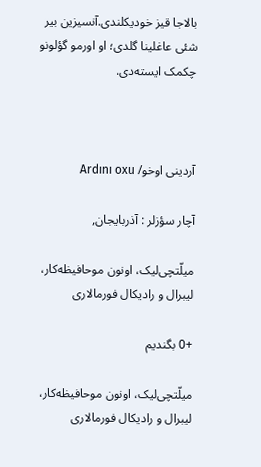بالاجا قیز خودیکلندی.آنسیزین بیر شئی عاغلینا گلدی؛ او اورمو گؤلونو چکمک ایسته‌دی.



آردینی اوخو/ Ardını oxu

آچار سؤزلر : آذربایجان,

میلّتچی‌لیک، اونون موحافیظه‌کار، لیبرال‌ و رادیکال فورمالاری

+0 بگندیم

میلّتچی‌لیک، اونون موحافیظه‌کار، لیبرال‌ و رادیکال فورمالاری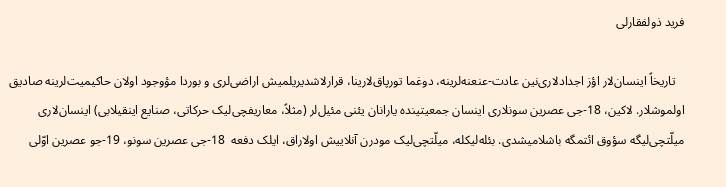فرید ذولفقارلی

   تاریخاً اینسان‌لار اؤز اجدادلاری‌نین عادت-عنعنه‌لرینه، دوغما تورپاق‌لارینا، قرارلاشدیریلمیش اراضی‌لری و بوردا مؤوجود اولان حاکیمیت‌لرینه صادیق اولموشلار. لاکین، 18-جی عصرین سونلاری اینسان جمعیتینده یارانان یئنی مئیل‌لر (مثلاً، معاریفچی‌لیک حرکاتی، صنایع اینقیلابی) اینسان‌لاری میلّتچی‌لیگه سؤوق ائتمگه باشلامیشدی. بئله‌لیکله، میلّتچی‌لیک مودرن آنلاییش اولاراق، ایلک دفعه  18-جی عصرین سونو، 19-جو عصرین اوّلی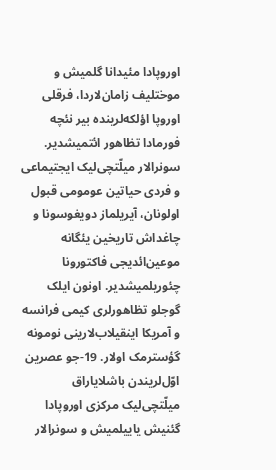اوروپادا مئیدانا گلمیش و موختلیف زامان‌لاردا، فرقلی اوروپا اؤلکه‌لرینده بیر نئچه فورمادا تظاهور ائتمیشدیر. سونرالار میلّتچی‌لیک ایجتیماعی و فردی حیاتین عومومی‌ قبول اولونان، آیریلماز دویغوسونا و چاغداش تاریخین یئگانه موعین‌ائدیجی فاکتورونا چئوریلمیشدیر. اونون ایلک گوجلو تظاهورلری کیمی فرانسه و آمریکا اینقیلاب‌لارینی نومونه گؤسترمک اولار. 19-جو عصرین اوّل‌لریندن باشلایاراق میلّتچی‌لیک مرکزی اوروپادا گئنیش یاییلمیش و سونرالار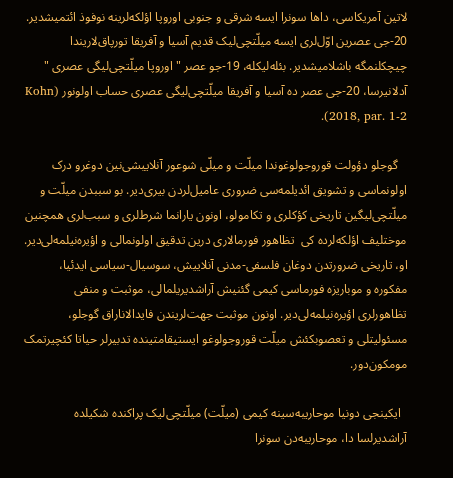لاتین آمریکاسی، داها سونرا ایسه شرقی و جنوبی اوروپا اؤلکه‌لرینه نوفوذ ائتمیشدیر. 20-جی عصرین اوّل‌لری ایسه میلّتچی‌لیک قدیم آسیا و آفریقا تورپاق‌لاریندا چیچکلنمگه باشلامیشدیر. بئله‌لیکله، 19-جو عصر " اوروپا میلّتچی‌لیگی عصری " آدلانیرسا، 20-جی عصر ده آسیا و آفریقا میلّتچی‌لیگی عصری حساب اولونور (Kohn 2018, par. 1-2).

   گوجلو دؤولت‌‌ قوروجولوغوندا میلّت و میلّی شوعور آنلاییشی‌نین دوغرو درک اولونماسی و تشویق ائدیلمه‌سی ضروری عامیل‌لردن بیری‌دیر. بو سببدن میلّت و میلّتچی‌لیگین تاریخی کؤکلری و تکامولو، اونون یارانما شرط‌لری و سبب‌‌لری همچنین موختلیف اؤلکه‌لرده کی  تظاهور فورمالاری درین تدقیق اولونمالی و اؤیره‌نیلمه‌لی‌دیر. او، تاریخی ضرورتدن دوغان فلسفی-مدنی آنلاییش، سوسیال-سیاسی ایدئیا، مفکوره و موباریزه فورماسی کیمی گئنیش آراشدیریلمالی، موثبت و منفی تظاهورلری اؤیره‌نیلمه‌لی‌دیر. اونون موثبت جهت‌لریندن فایدالاناراق گوجلو، مسئولیتلی و تعصوبکئش میلّت قوروجولوغو ایستیقامتینده تدبیرلر حیاتا کئچیرتمک مومکون‌دور.

  ایکینجی دونیا موحاریبه‌سینه کیمی (میلّت) میلّتچی‌لیک پراکنده شکیلده آراشدیرلسا دا، موحاریبه‌دن سونرا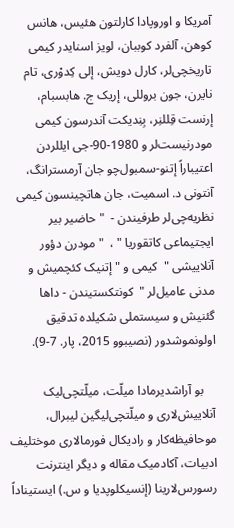آمریکا و اوروپادا کارلتون هئیس، هانس کوهن، آلفرد کوببان، لویز اسنایدر کیمی تاریخچی‌لر، کارل دویش، إلی کِدوْری، تام نایرن، جون بروللی، إریک ج. هابسبام‌، إرنست قِللنِر، بِنِدیکت آندرسون کیمی مودرنیست‌لر و 1980-90-جی ایللردن اعتیباراً إتنو-سمبول‌چو جان آرمسترانگ، آنتونی د. اسمیت، جان هاتچینسون کیمی نظریه‌چی‌لر طرفیندن -  " حاضیر بیر ایجتیماعی کاتقوریا " ،  " مودرن دؤور آنلاییشی "  کیمی و " إتنیک کئچمیش و مدنی عامیل‌لر "  کونتکستیندن - داها گئنیش و سیستملی شکیلده تدقیق اولونموشدور (نصیبوو 2015، پار. 7-9).

    بو آراشدیرمادا میلّت، میلّتچی‌لیک آنلاییش‌لاری و میلّتچی‌لیگین لیبرال‌، موحافیظه‌کار و رادیکال فورمالاری موختلیف ادبیات، آکادمیک مقاله و دیگر اینترنت رسورس‌لارینا (إنسیکلوپدیا و س.) ایستیناداً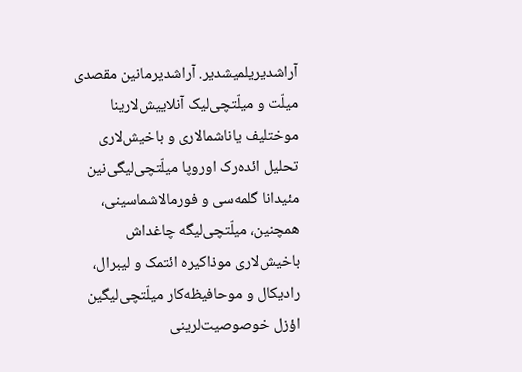آراشدیریلمیشدیر. آراشدیرمانین مقصدی میلّت و میلّتچی‌لیک آنلاییش‌لارینا موختلیف یاناشمالاری و باخیش‌لاری تحلیل ائده‌رک اوروپا میلّتچی‌لیگی‌نین مئیدانا گلمه‌سی و فورمالاشماسینی، همچنین، میلّتچی‌لیگه چاغداش باخیش‌لاری موذاکیره ائتمک و لیبرال‌، رادیکال و موحافیظه‌کار میلّتچی‌لیگین اؤزل خوصوصیت‌‌لرینی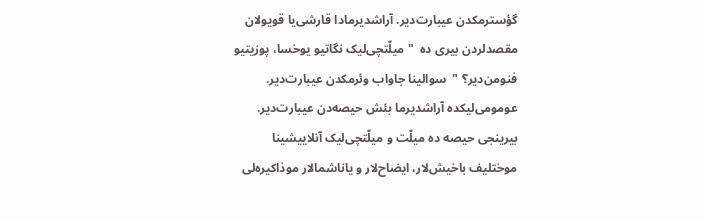گؤسترمکدن عیبارت‌دیر. آراشدیرمادا قارشی‌یا قویولان مقصدلردن بیری ده  " میلّتچی‌لیک نگاتیو یوخسا، پوزیتیو فنومن‌دیر؟ "  سوالینا جاواب وئرمکدن عیبارت‌دیر. عومومی‌‌لیکده آراشدیرما بئش حیصه‌دن عیبارت‌دیر. بیرینجی حیصه ده میلّت و میلّتچی‌لیک آنلاییشینا موختلیف باخیش‌لار، ایضاح‌لار و یاناشمالار موذاکیره‌لی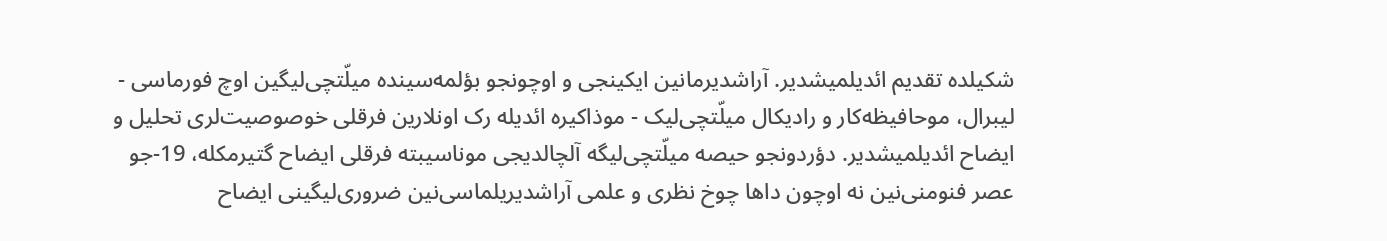شکیلده تقدیم ائدیلمیشدیر. آراشدیرمانین ایکینجی و اوچونجو بؤلمه‌سینده میلّتچی‌لیگین اوچ فورماسی - لیبرال‌، موحافیظه‌کار و رادیکال میلّتچی‌لیک - موذاکیره ائدیله رک اونلارین فرقلی خوصوصیت‌‌لری تحلیل و ایضاح ائدیلمیشدیر. دؤردونجو حیصه میلّتچی‌لیگه آلچالدیجی موناسیبته فرقلی ایضاح گتیرمکله، 19-جو عصر فنومنی‌نین نه اوچون داها چوخ نظری و علمی آراشدیریلماسی‌نین ضروری‌لیگینی ایضاح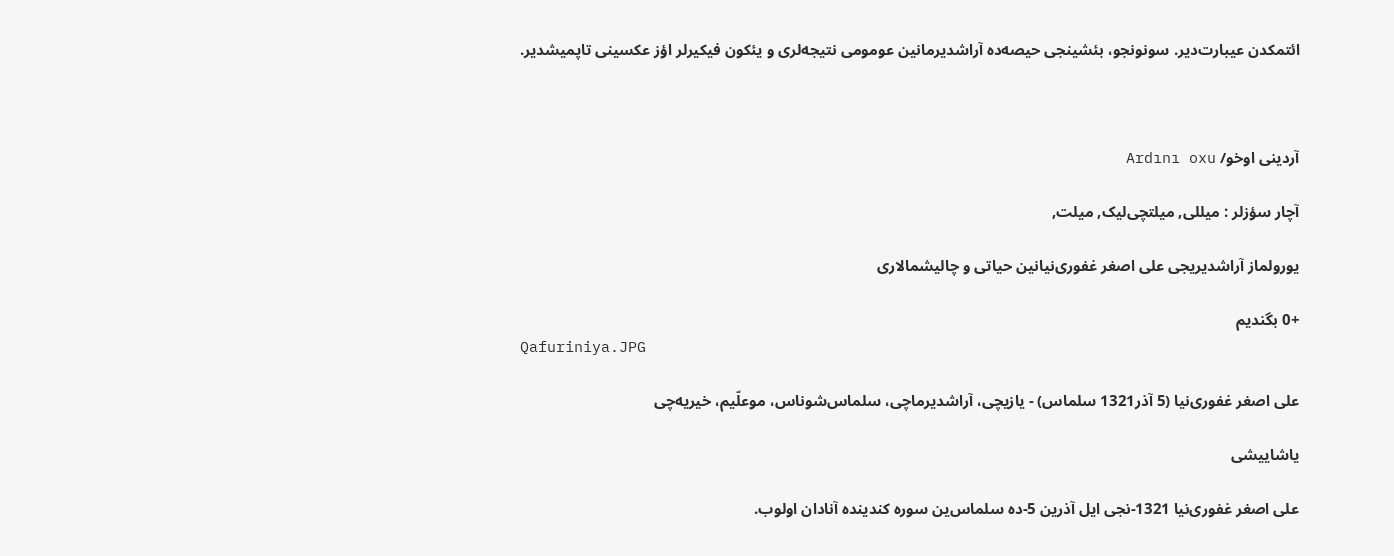ائتمکدن عیبارت‌دیر. سونونجو، بئشینجی حیصه‌ده آراشدیرمانین عومومی‌ نتیجه‌لری و یئکون فیکیرلر اؤز عکسینی تاپمیشدیر.



آردینی اوخو/ Ardını oxu

آچار سؤزلر : میللی, میلتچی‌لیک, میلت,

یورولماز آراشدیریجی علی اصغر غفوری‌نیانین حیاتی و چالیشمالاری

+0 بگندیم
Qafuriniya.JPG

علی اصغر غفوری‌نیا (5 آذر1321 سلماس) - یازیچی، آراشدیرماچی، سلماس‌شوناس، موعلّیم، خیریه‌چی

یاشاییشی

علی اصغر غفوری‌نیا 1321-نجی ایل آذرین 5-ده سلماس‌ین سوره کندینده آنادان اولوب.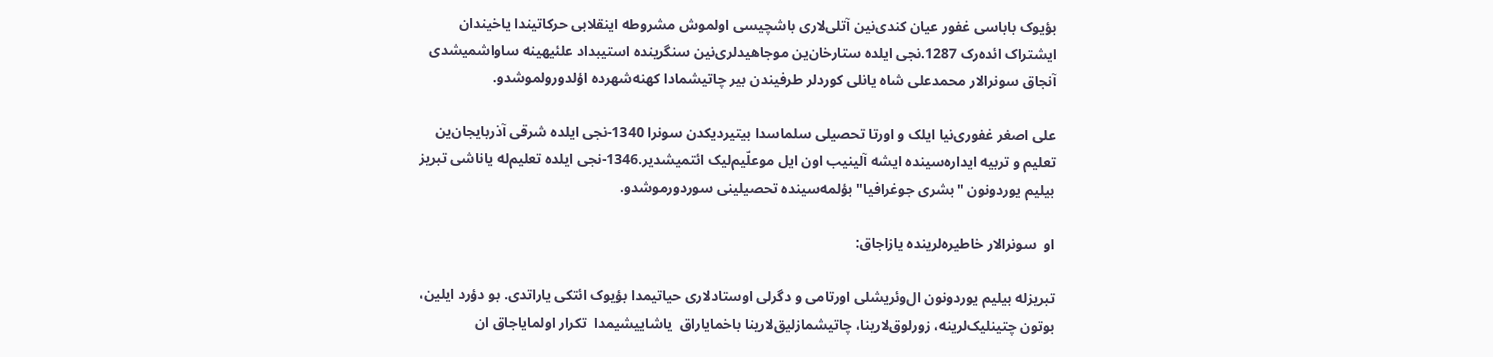بؤیوک باباسی غفور عیان کندی‌نین آتلی‌لاری‌ باشچیسی اولموش مشروطه اینقلابی حرکاتیندا یاخیندان ایشتراک ائده‌رک 1287.نجی ایلده ستارخان‌ین موجاهیدلری‌نین سنگرینده استیبداد علئیهینه ساواشمیشدی آنجاق سونرالار محمدعلی شاه یانلی کوردلر طرفیندن بیر چاتیشمادا کهنه‌شهرده اؤلدورولموشدو.

علی اصغر غفوری‌نیا ایلک و اورتا تحصیلی سلماسدا بیتیردیکدن سونرا 1340-نجی ایلده شرقی آذربایجان‌ین تعلیم و تربیه ایداره‌سینده ایشه آلینیب اون ایل موعلّیم‌لیک ائتمیشدیر.1346-نجی ایلده تعلیم‌له یاناشی تبریز بیلیم یوردونون "بشری جوغرافیا" بؤلمه‌سینده تحصیلینی سوردورموشدو.

او  سونرالار خاطیره‌لرینده یازاجاق:

تبریزله بیلیم یوردونون ال‌وئریشلی اورتامی و دگرلی اوستادلاری حیاتیمدا بؤیوک ائتکی یاراتدی. بو دؤرد ایلین، بوتون چتینلیک‌لرینه، زورلوق‌لارینا، چاتیشمازلیق‌لارینا باخمایاراق  یاشاییشیمدا  تکرار اولمایاجاق ان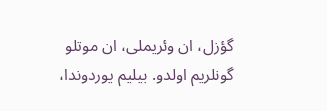گؤزل، ان وئریملی، ان موتلو گونلریم اولدو. بیلیم یوردوندا،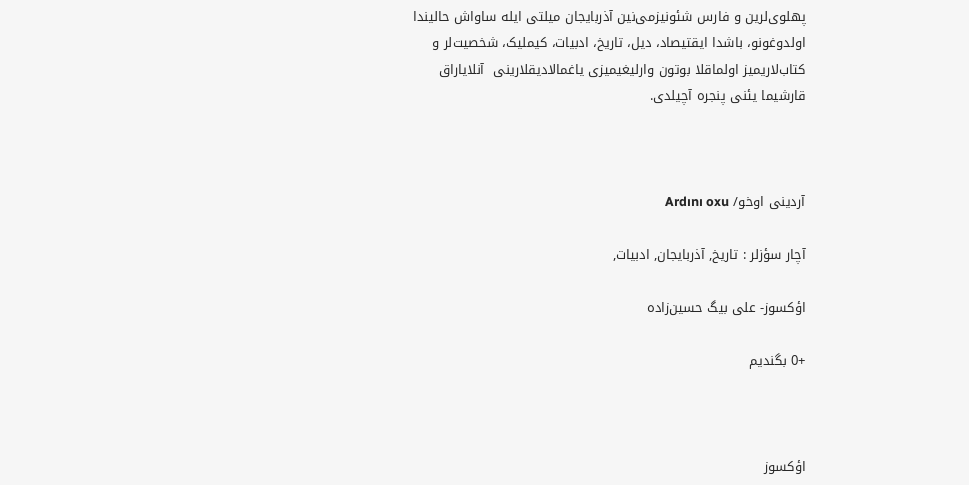پهلوی‌لرین و فارس شئونیزمی‌نین آذربایجان میلتی ایله ساواش حالیندا اولدوغونو، باشدا ایقتیصاد، دیل، تاریخ، ادبیات، کیملیک، شخصیت‌لر و کتاب‌لاریمیز اولماقلا بوتون وارلیغیمیزی یاغمالادیقلارینی‌  آنلایاراق قارشیما یئنی پنجره‌ آچیلدی.



آردینی اوخو/ Ardını oxu

آچار سؤزلر : تاریخ, آذربایجان, ادبیات,

اؤکسوز- علی بیگ حسین‌زاده

+0 بگندیم



اؤکسوز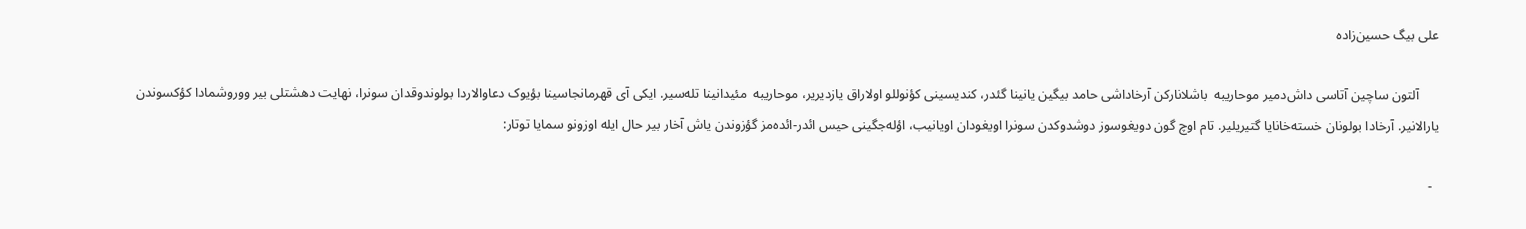علی بیگ حسین‌زاده

      آلتون ساچین آتاسی داش‌دمیر موحاریبه  باشلانارکن آرخاداشی حامد بیگین یانینا گئدر، کندیسینی کؤنوللو اولاراق یازدیریر، موحاریبه  مئیدانینا تله‌سیر. ایکی آی قهرمانجاسینا بؤیوک دعاوالاردا بولوندوقدان سونرا، نهایت دهشتلی بیر ووروشمادا کؤکسوندن یارالانیر. آرخادا بولونان خسته‌خانایا گتیریلیر. تام اوچ گون دویغوسوز دوشدوکدن سونرا اویغودان اویانیب، اؤله‌جگینی حیس ائدر-ائده‌مز گؤزوندن یاش آخار بیر حال ایله اوزونو سمایا توتار:

  -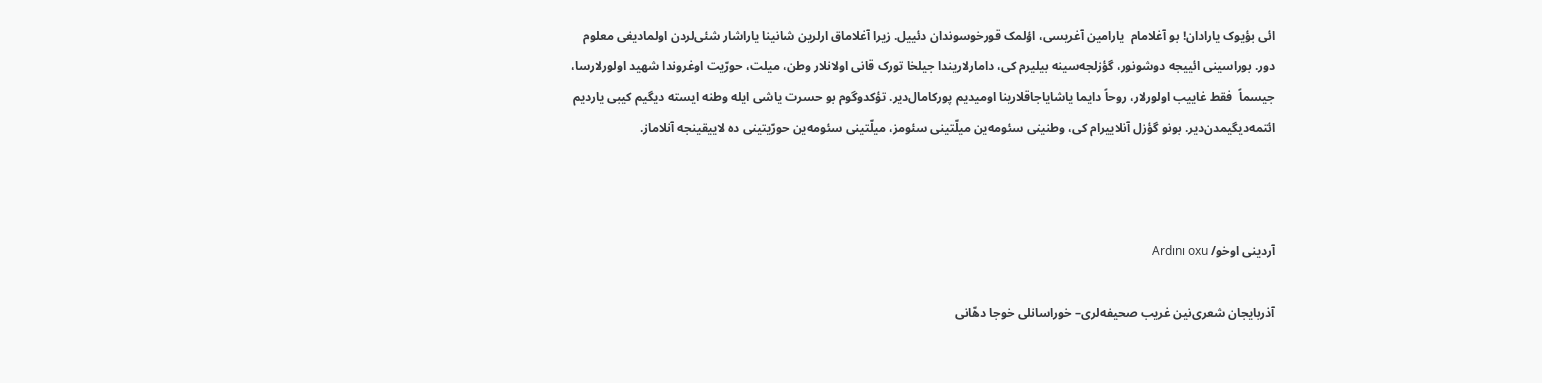ائی بؤیوک یارادان! بو آغلامام  یارامین آغریسی، اؤلمک قورخوسوندان دئییل. زیرا آغلاماق ارلرین شانینا یاراشار شئی‌لردن اولمادیغی معلوم دور. بوراسینی ائییجه دوشونور، گؤزلجه‌سینه بیلیرم کی، دامارلاریندا جیلخا تورک قانی اولانلار وطن، میلت، حورّیت اوغروندا شهید اولورلارسا، جیسماً  فقط غاییب اولورلار، روحاً دایما یاشایاجاقلارینا اومیدیم پورکامال‌دیر. تؤکدوگوم بو حسرت یاشی ایله وطنه ایسته دیگیم کیبی یاردیم ائتمه‌دیگیمدن‌دیر. بونو گؤزل آنلاییرام کی، وطنینی سئومه‌ین میلّتینی سئومز، میلّتینی سئومه‌ین حورّیتینی ده لاییقینجه آنلاماز.



آردینی اوخو/ Ardını oxu

آذربایجان شعری‌‌نین غریب صحیفه‌لری‌– خوراسانلی خوجا دهّانی‌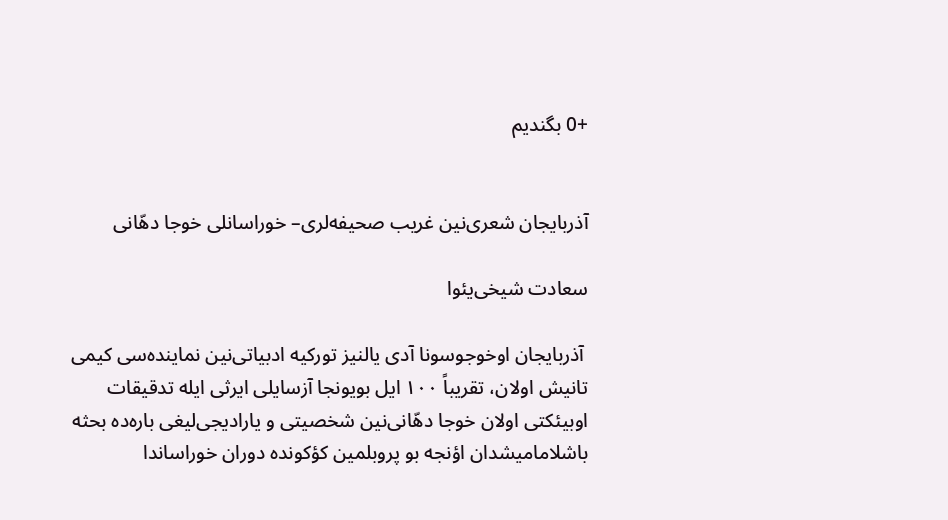+0 بگندیم


آذربایجان شعری‌‌نین غریب صحیفه‌لری‌– خوراسانلی خوجا دهّانی‌

سعادت شیخی‌یئوا

 آذربایجان اوخوجوسونا آدی یالنیز تورکیه ادبیاتی‌‌نین نماینده‌سی کیمی تانیش اولان، تقریباً ۱۰۰ ایل بویونجا آزسایلی ایرثی ایله تدقیقات اوبیئکتی اولان خوجا دهّانی‌نین شخصیتی و یارادیجی‌‌لیغی باره‌ده بحثه باشلامامیشدان اؤنجه بو پروبلمین کؤکونده دوران خوراساندا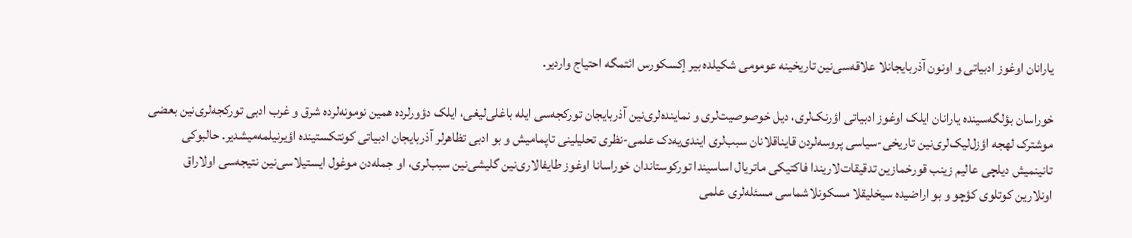یارانان اوغوز ادبیاتی و اونون آذربایجانلا علاقه‌سی‌‌نین تاریخینه عومومی شکیلده بیر إکسکورس ائتمگه احتیاج واردیر.

خوراسان بؤلگه‌سینده یارانان ایلک اوغوز ادبیاتی اؤرنک‌لری، دیل خوصوصیت‌لری و نماینده‌لری‌‌نین آذربایجان تورکجه‌سی ایله باغلی‌لیغی، ایلک دؤورلرده همین نومونه‌لرده شرق و غرب ادبی تورکجه‌لری‌‌نین بعضی موشترک لهجه اؤزل‌لیک‌لری‌‌نین تاریخی-سیاسی پروسه‌لردن قایناقلانان سبب‌لری ایندی‌یه‌دک علمی-نظری تحلیلینی تاپمامیش و بو ادبی تظاهرلر آذربایجان ادبیاتی کونتکستینده اؤیرنیلمه‌میشدیر. حالبوکی تا‌‌نینمیش دیلچی عالیم زینب قورخمازین تدقیقات‌لاریندا فاکتیکی ماتریال اساسیندا تورکوستاندان خوراسانا اوغوز طایفالاری‌‌نین گلیشی‌‌نین سبب‌لری، او جمله‌دن موغول ایستیلاسی‌‌نین نتیجه‌سی اولاراق اونلارین کوتلوی کؤچو و بو اراضیده سیخلیقلا مسکونلاشماسی مسئله‌لری علمی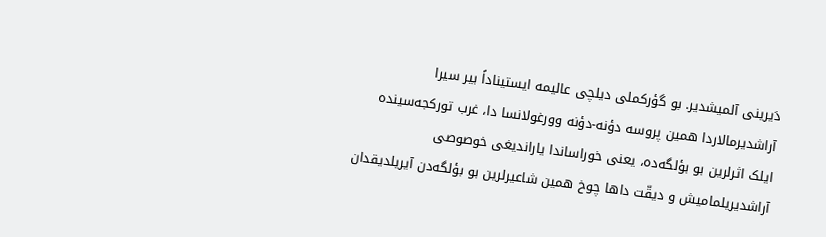دَیرینی آلمیشدیر. بو گؤرکملی دیلچی عالیمه ایستیناداً بیر سیرا آراشدیرمالاردا همین پروسه دؤنه-دؤنه وورغولانسا دا، غرب تورکجه‌سینده ایلک اثرلرین بو بؤلگه‌ده، یعنی خوراساندا یاراندیغی خوصوصی آراشدیریلمامیش و دیقّت داها چوخ همین شاعیرلرین بو بؤلگه‌دن آیریلدیقدان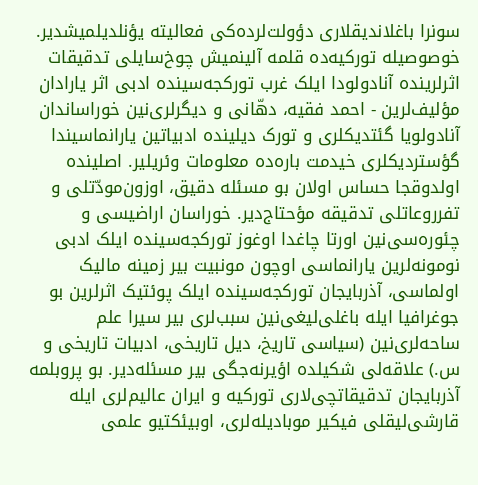سونرا باغلاندیقلاری دؤولت‌لرده‌کی فعالیته یؤنلدیلمیشدیر. خوصوصیله تورکیه‌ده قلمه آلینمیش چوخ‌سایلی تدقیقات اثرلرینده آنادولودا ایلک غرب تورکجه‌سینده ادبی اثر یارادان مؤلیف‌لرین - احمد فقیه، دهّانی‌ و دیگرلری‌‌نین خوراساندان آنادولویا گئتدیکلری و تورک دیلینده ادبیاتین یارانماسیندا گؤستردیکلری خیدمت باره‌ده معلومات وئریلیر. اصلینده اولدوقجا حساس اولان بو مسئله دقیق، اوزون‌مودّتلی و تفرروعاتلی تدقیقه مؤحتاج‌دیر. خوراسان اراضیسی و چئوره‌سی‌‌نین اورتا چاغدا اوغوز تورکجه‌سینده ایلک ادبی نومونه‌لرین یارانماسی اوچون مونبیت بیر زمینه مالیک اولماسی، آذربایجان تورکجه‌سینده ایلک پوئتیک اثرلرین بو جوغرافیا ایله باغلی‌لیغی‌‌نین سبب‌لری بیر سیرا علم ساحه‌لری‌‌نین (سیاسی تاریخ، دیل تاریخی، ادبیات تاریخی و س.) علاقه‌لی شکیلده اؤیرنه‌جگی بیر مسئله‌دیر. بو پروبلمه آذربایجان تدقیقاتچی‌لاری تورکیه و ایران عالیم‌لری ایله قارشی‌لیقلی فیکیر موبادیله‌لری، اوبیئکتیو علمی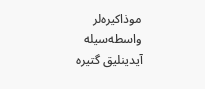موذاکیره‌لر واسطه‌سیله آیدینلیق گتیره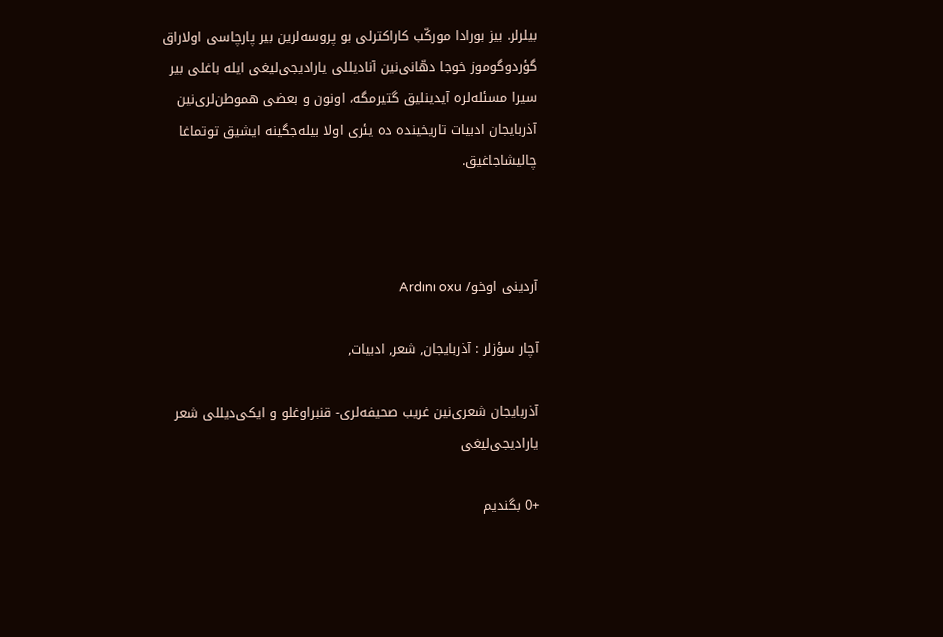بیلرلر. بیز بورادا مورکّب کاراکترلی بو پروسه‌لرین بیر پارچاسی اولاراق گؤردوگوموز خوجا دهّانی‌نین آنادیللی یارادیجی‌‌لیغی ایله باغلی بیر سیرا مسئله‌لره آیدینلیق گتیرمگه، اونون و بعضی هموطن‌لری‌‌نین آذربایجان ادبیات تاریخینده ده یئری اولا بیله‌جگینه ایشیق توتماغا چالیشاجاغیق.



آردینی اوخو/ Ardını oxu

آچار سؤزلر : آذربایجان, شعر, ادبیات,

آذربایجان شعری‌‌نین غریب صحیفه‌لری- قنبراوغلو و ایکی‌دیللی شعر یارادیجی‌‌لیغی

+0 بگندیم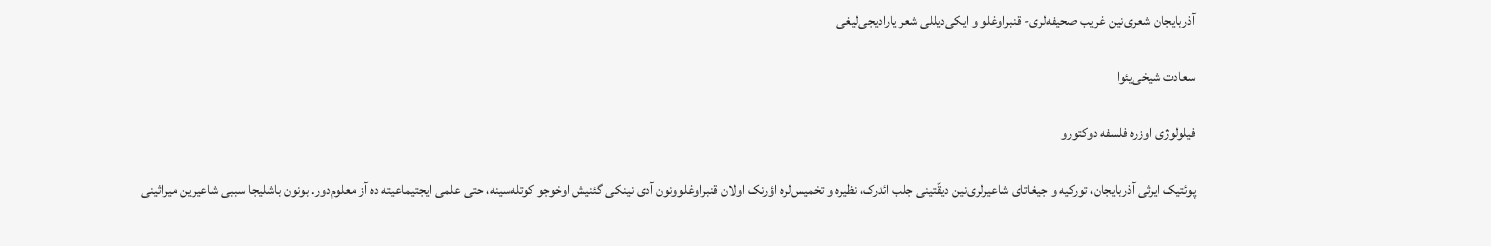آذربایجان شعری‌‌نین غریب صحیفه‌لری- قنبراوغلو و ایکی‌دیللی شعر یارادیجی‌‌لیغی

سعادت شیخی‌یئوا

فیلولوژی اوزره فلسفه دوکتورو

پوئتیک ایرثی آذربایجان، تورکیه و جیغاتای شاعیرلری‌‌نین دیقّتینی جلب ائد‌رک، نظیره و تخمیس‌لره اؤرنک اولان قنبراوغلوونون آدی ‌‌نینکی گئنیش اوخوجو کوتله‌سینه، حتی علمی ایجتیماعیته ده آز معلوم‌دور. بونون باشلیجا سببی شاعیرین میراثینی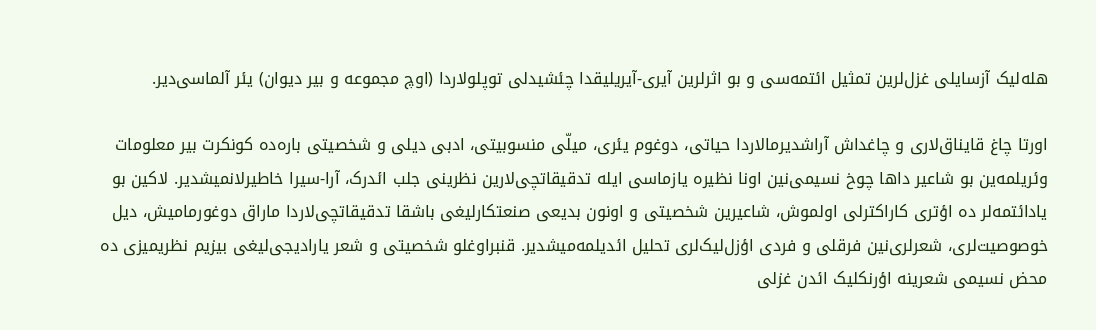هله‌لیک آزسایلی غزل‌لرین تمثیل ائتمه‌سی و بو اثرلرین آیری-آیریلیقدا چئشیدلی توپلولاردا (اوچ مجموعه و بیر دیوان) یئر آلماسی‌دیر.

اورتا چاغ قایناق‌لاری و چاغداش آراشدیرمالاردا حیاتی، دوغوم یئری، میلّی منسوبیتی، ادبی دیلی و شخصیتی باره‌ده کونکرت بیر معلومات وئریلمه‌ین بو شاعیر داها چوخ نسیمی‌‌نین اونا نظیره یازماسی ایله تدقیقاتچی‌لارین نظرینی جلب ائد‌رک، آرا-سیرا خاطیرلانمیشدیر. لاکین بو یادائتمه‌لر ده اؤتری کاراکترلی اولموش، شاعیرین شخصیتی و اونون بدیعی صنعتکارلیغی باشقا تدقیقاتچی‌لاردا ماراق دوغورمامیش، دیل خوصوصیت‌لری، شعرلری‌‌نین فرقلی‌ و فردی اؤزل‌لیک‌لری تحلیل ائدیلمه‌میشدیر. قنبراوغلو شخصیتی و شعر یارادیجی‌‌لیغی بیزیم نظریمیزی ده محض نسیمی شعرینه اؤرنکلیک ائد‌ن غزلی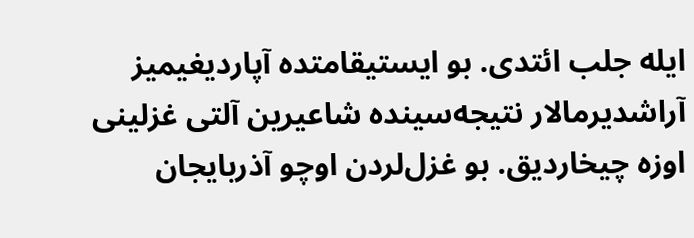ایله جلب ائتدی. بو ایستیقامتده آپاردیغیمیز آراشدیرمالار نتیجه‌سینده شاعیرین آلتی غزلینی اوزه چیخاردیق. بو غزل‌لردن اوچو آذربایجان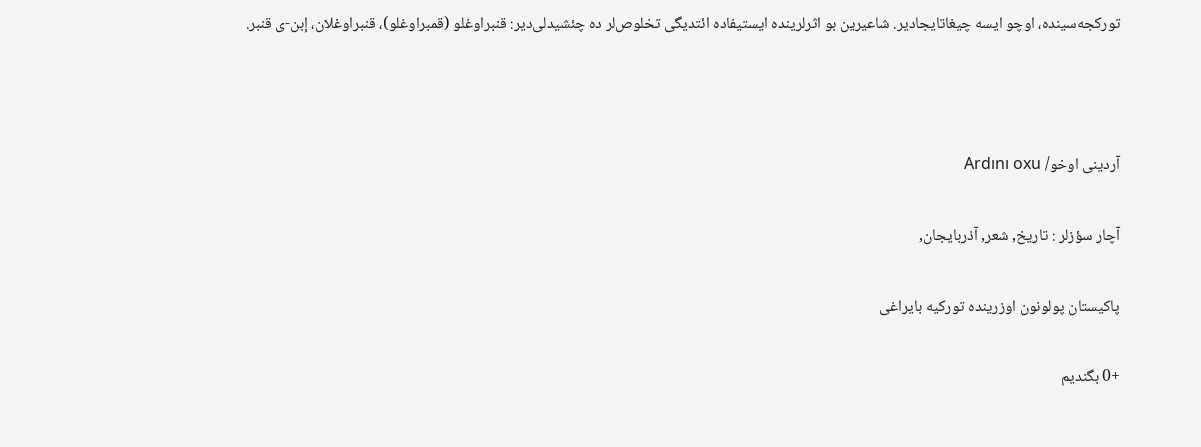تورکجه‌سینده، اوچو ایسه چیغاتایجادیر. شاعیرین بو اثرلرینده ایستیفاده ائتدیگی تخلوص‌لر ده چئشیدلی‌دیر: قنبراوغلو (قمبراوغلو)، قنبراوغلان، إبن-ی قنبر.



آردینی اوخو/ Ardını oxu

آچار سؤزلر : تاریخ, شعر, آذربایجان,

پاکیستان پولونون اوزرینده تورکیه بایراغی

+0 بگندیم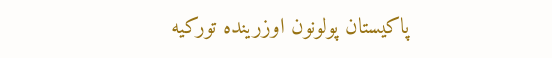پاکیستان پولونون اوزرینده تورکیه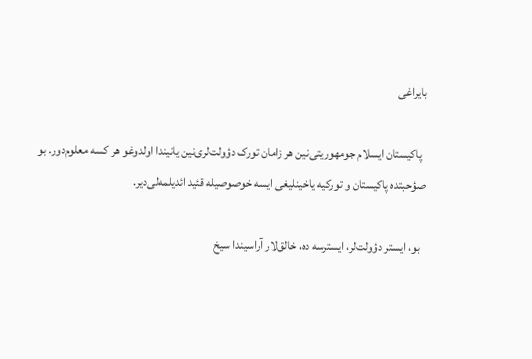بایراغی

  پاکیستان ایسلام جومهوریتی‌نین هر زامان تورک دؤولت‌لری‌نین یانیندا اولدوغو هر کسه معلوم‌دور. بو صؤحبتده پاکیستان و تورکیه یاخینلیغی ایسه خوصوصیله قئید ائدیلمه‌لی‌دیر.

  بو، ایستر دؤولت‌لر، ایسترسه ده، خالق‌لار آراسیندا سیخ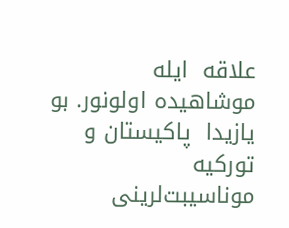علاقه  ایله موشاهیده اولونور. بو یازیدا  پاکیستان و تورکیه موناسیبت‌لرینی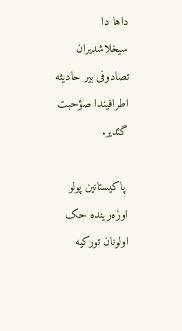داها دا سیخلاشدیران تصادوفی بیر حادیثه  اطرافیندا صؤحبت گئدیر.

 پاکیستانین پولو اوزه‌رینده حک اولونان تورکیه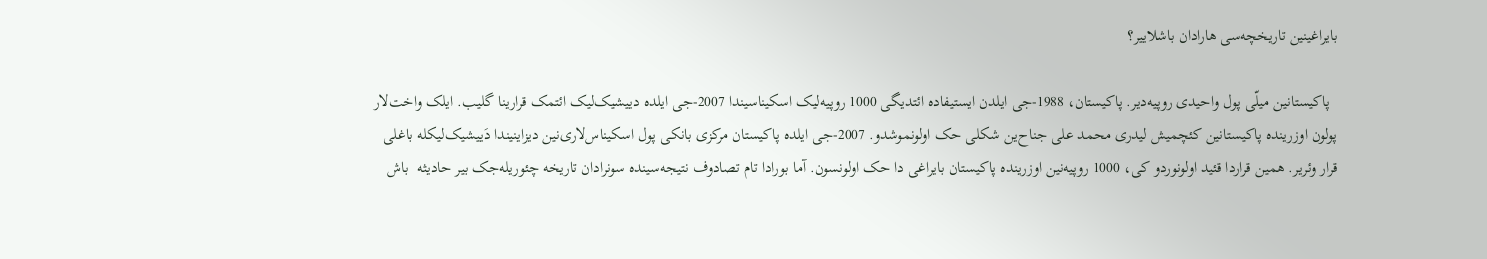بایراغینین تاریخچه‌سی هارادان باشلاییر؟

  پاکیستانین میلّی پول واحیدی روپیه‌‌دیر. پاکیستان، 1988-جی ایلدن ایستیفاده ائتدیگی 1000 روپیه‌‌لیک اسکیناسیندا 2007-جی ایلده دییشیک‌لیک ائتمک قرارینا گلیب. ایلک واخت‌لار پولون اوزرینده پاکیستانین کئچمیش لیدری محمد علی جناح‌ین شکلی حک اولونموشدو. 2007-جی ایلده پاکیستان مرکزی بانکی پول اسکیناس‌لاری‌نین دیزاینیندا دَییشیک‌لیکله باغلی قرار وئریر. همین قراردا قئید اولونوردو کی، 1000 روپیه‌‌‌نین اوزرینده پاکیستان بایراغی دا حک اولونسون. آما بورادا تام تصادوف نتیجه‌سینده سونرادان تاریخه چئوریله‌جک بیر حادیثه  باش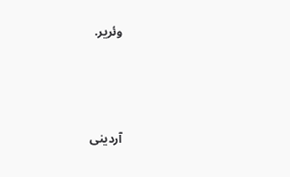وئریر.



آردینی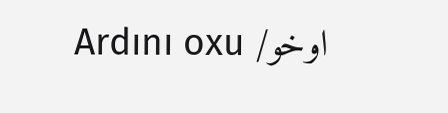اوخو/ Ardını oxu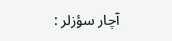آچار سؤزلر :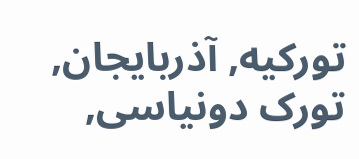تورکیه, آذربایجان, تورک دونیاسی,